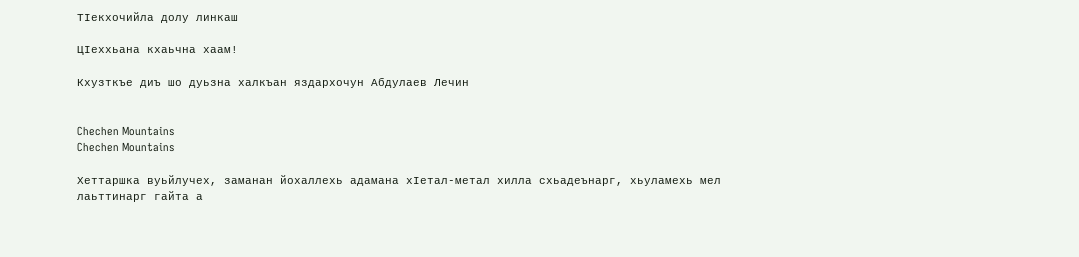ТIекхочийла долу линкаш

ЦIеххьана кхаьчна хаам!

Кхузткъе диъ шо дуьзна халкъан яздархочун Абдулаев Лечин


Chechen Mountains
Chechen Mountains

Хеттаршка вуьйлучех, заманан йохаллехь адамана хIетал-метал хилла схьадеънарг, хьуламехь мел лаьттинарг гайта а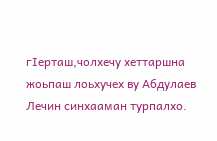гIерташ,чолхечу хеттаршна жоьпаш лоьхучех ву Абдулаев Лечин синхааман турпалхо.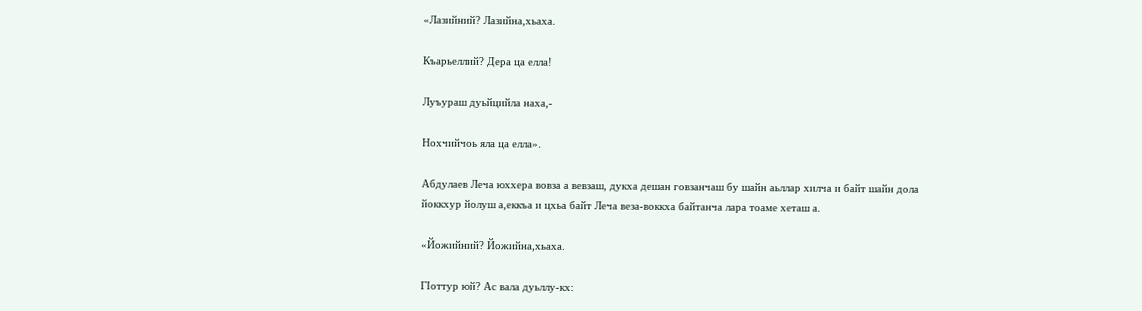«Лазийний? Лазийна,хьаха.

Къарьеллий? Дера ца елла!

Луъураш дуьйцийла наха,-

Нохчийчоь яла ца елла».

Абдулаев Леча юххера вовза а вевзаш, дукха дешан говзанчаш бу шайн аьллар хилча и байт шайн дола йоккхур йолуш а,еккъа и цхьа байт Леча веза-воккха байтанча лара тоаме хеташ а.

«Йожийний? Йожийна,хьаха.

ГIоттур юй? Ас вала дуьллу-кх: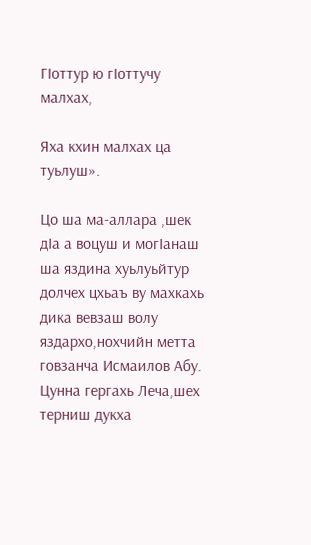ГIоттур ю гIоттучу малхах,

Яха кхин малхах ца туьлуш».

Цо ша ма-аллара ,шек дIа а воцуш и могIанаш ша яздина хуьлуьйтур долчех цхьаъ ву махкахь дика вевзаш волу яздархо,нохчийн метта говзанча Исмаилов Абу. Цунна гергахь Леча,шех терниш дукха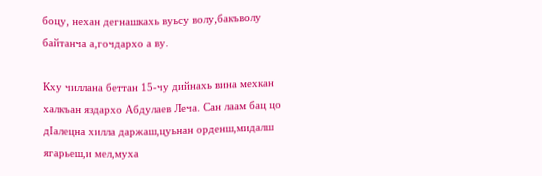боцу, нехан дегнашкахь вуьсу волу,бакъволу байтанча а,гочдархо а ву.

Кху чиллана беттан 15-чу дийнахь вина мехкан халкъан яздархо Абдулаев Леча. Сан лаам бац цо дIалецна хилла даржаш,цуьнан орденш,мидалш ягарьеш,и мел,муха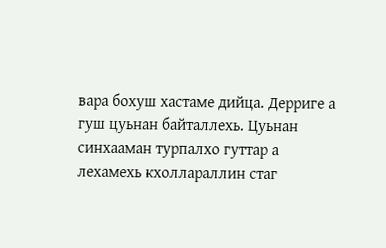вара бохуш хастаме дийца. Дерриге а гуш цуьнан байталлехь. Цуьнан синхааман турпалхо гуттар а лехамехь кхоллараллин стаг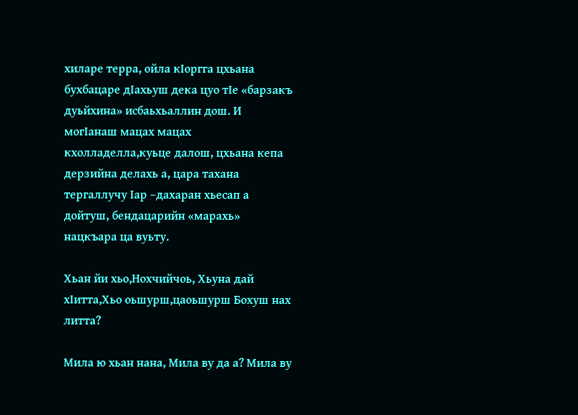хиларе терра, ойла кIоргга цхьана бухбацаре дIахьуш дека цуо тIе «барзакъ дуьйхина» исбаьхьаллин дош. И могIанаш мацах мацах кхолладелла,куьце далош, цхьана кепа дерзийна делахь а, цара тахана тергаллучу Iар –дахаран хьесап а дойтуш, бендацарийн «марахь» нацкъара ца вуьту.

Хьан йи хьо,Нохчийчоь, Хьуна дай хIитта,Хьо оьшурш,цаоьшурш Бохуш нах литта?

Мила ю хьан нана, Мила ву да а? Мила ву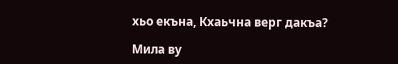хьо екъна, Кхаьчна верг дакъа?

Мила ву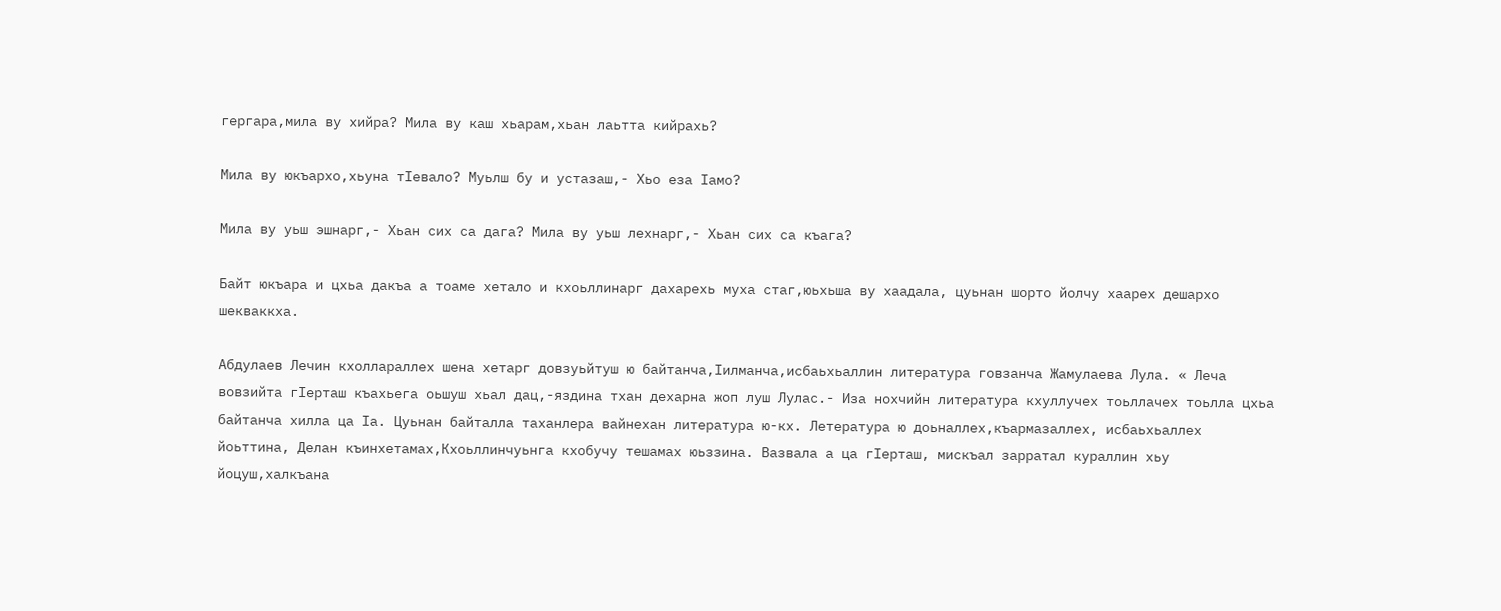гергара,мила ву хийра? Мила ву каш хьарам,хьан лаьтта кийрахь?

Мила ву юкъархо,хьуна тIевало? Муьлш бу и устазаш,- Хьо еза Iамо?

Мила ву уьш эшнарг,- Хьан сих са дага? Мила ву уьш лехнарг,- Хьан сих са къага?

Байт юкъара и цхьа дакъа а тоаме хетало и кхоьллинарг дахарехь муха стаг,юьхьша ву хаадала, цуьнан шорто йолчу хаарех дешархо шекваккха.

Абдулаев Лечин кхоллараллех шена хетарг довзуьйтуш ю байтанча,Iилманча,исбаьхьаллин литература говзанча Жамулаева Лула. « Леча вовзийта гIерташ къахьега оьшуш хьал дац,-яздина тхан дехарна жоп луш Лулас.- Иза нохчийн литература кхуллучех тоьллачех тоьлла цхьа байтанча хилла ца Iа. Цуьнан байталла таханлера вайнехан литература ю-кх. Летература ю доьналлех,къармазаллех, исбаьхьаллех йоьттина, Делан къинхетамах,Кхоьллинчуьнга кхобучу тешамах юьззина. Вазвала а ца гIерташ, мискъал зарратал кураллин хьу йоцуш,халкъана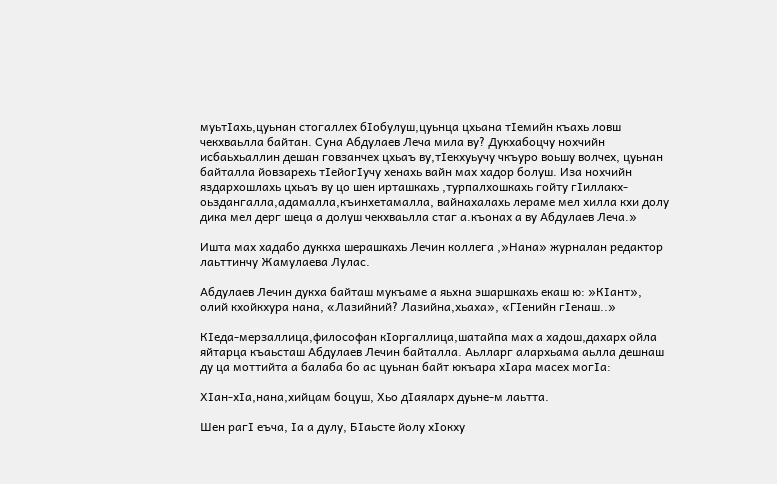муьтIахь,цуьнан стогаллех бIобулуш,цуьнца цхьана тIемийн къахь ловш чекхваьлла байтан. Суна Абдулаев Леча мила ву? Дукхабоцчу нохчийн исбаьхьаллин дешан говзанчех цхьаъ ву,тIекхуьучу чкъуро воьшу волчех, цуьнан байталла йовзарехь тIейогIучу хенахь вайн мах хадор болуш. Иза нохчийн яздархошлахь цхьаъ ву цо шен ирташкахь ,турпалхошкахь гойту гIиллакх-оьздангалла,адамалла,къинхетамалла, вайнахалахь лераме мел хилла кхи долу дика мел дерг шеца а долуш чекхваьлла стаг а.къонах а ву Абдулаев Леча.»

Ишта мах хадабо дуккха шерашкахь Лечин коллега ,»Нана» журналан редактор лаьттинчу Жамулаева Лулас.

Абдулаев Лечин дукха байташ мукъаме а яьхна эшаршкахь екаш ю: »КIант», олий кхойкхура нана, «Лазийний? Лазийна,хьаха», «ГIенийн гIенаш..»

КIеда-мерзаллица,философан кIоргаллица,шатайпа мах а хадош,дахарх ойла яйтарца къаьсташ Абдулаев Лечин байталла. Аьлларг алархьама аьлла дешнаш ду ца моттийта а балаба бо ас цуьнан байт юкъара хIара масех могIа:

ХIан-хIа,нана,хийцам боцуш, Хьо дIаяларх дуьне-м лаьтта.

Шен рагI еъча, Iа а дулу, БIаьсте йолу хIокху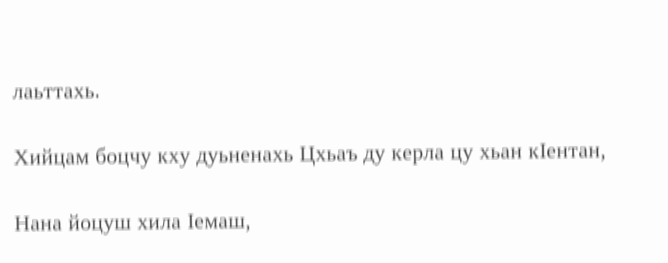лаьттахь.

Хийцам боцчу кху дуьненахь Цхьаъ ду керла цу хьан кIентан,

Нана йоцуш хила Iемаш,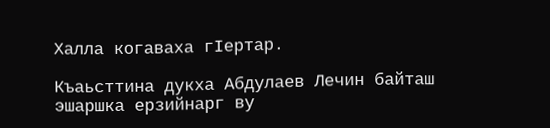Халла когаваха гIертар.

Къаьсттина дукха Абдулаев Лечин байташ эшаршка ерзийнарг ву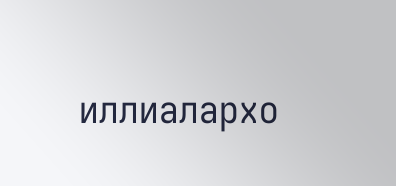иллиалархо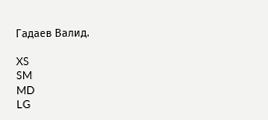Гадаев Валид.

XS
SM
MD
LG